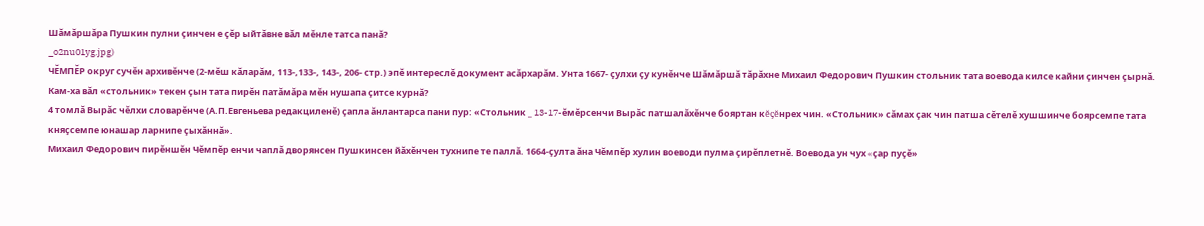Шăмăршăра Пушкин пулни çинчен е çĕр ыйтăвне вăл мĕнле татса панă?
_o2nu01yg.jpg)
ЧĔМПĔР округ сучĕн архивĕнче (2-мĕш кăларăм, 113-,133-, 143-, 206- стр.) эпĕ интереслĕ документ асăрхарăм. Унта 1667- çулхи çу кунĕнче Шăмăршă тăрăхне Михаил Федорович Пушкин стольник тата воевода килсе кайни çинчен çырнă.
Кам-ха вăл «стольник» текен çын тата пирĕн патăмăра мĕн нушапа çитсе курнă?
4 томлă Вырăс чĕлхи словарĕнче (А.П.Евгеньева редакциленĕ) çапла ăнлантарса пани пур: «Стольник _ 13-17-ĕмĕрсенчи Вырăс патшалăхĕнче бояртан кĕçĕнрех чин. «Стольник» сăмах çак чин патша сĕтелĕ хушшинче боярсемпе тата княçсемпе юнашар ларнипе çыхăннă».
Михаил Федорович пирĕншĕн Чĕмпĕр енчи чаплă дворянсен Пушкинсен йăхĕнчен тухнипе те паллă. 1664-çулта ăна Чĕмпĕр хулин воеводи пулма çирĕплетнĕ. Воевода ун чух «çар пуçĕ»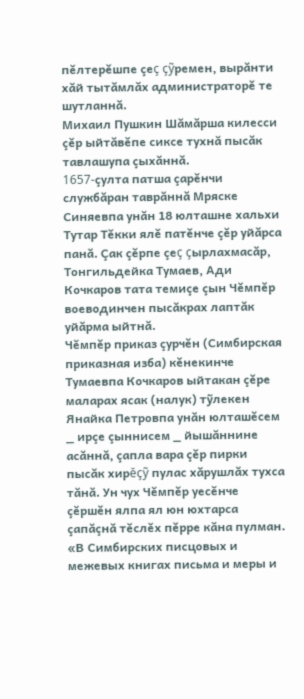пĕлтерĕшпе çеç çỹремен, вырăнти хăй тытăмлăх администраторĕ те шутланнă.
Михаил Пушкин Шăмăрша килесси çĕр ыйтăвĕпе сиксе тухнă пысăк тавлашупа çыхăннă.
1657-çулта патша çарĕнчи службăран таврăннă Мряске Синяевпа унăн 18 юлташне хальхи Тутар Тĕкки ялĕ патĕнче çĕр уйăрса панă. Çак çĕрпе çеç çырлахмасăр, Тонгильдейка Тумаев, Ади Кочкаров тата темиçе çын Чĕмпĕр воеводинчен пысăкрах лаптăк уйăрма ыйтнă.
Чĕмпĕр приказ çурчĕн (Симбирская приказная изба) кĕнекинче Тумаевпа Кочкаров ыйтакан çĕре маларах ясак (налук) тỹлекен Янайка Петровпа унăн юлташĕсем _ ирçе çыннисем _ йышăннине асăннă, çапла вара çĕр пирки пысăк хирĕçỹ пулас хăрушлăх тухса тăнă. Ун чух Чĕмпĕр уесĕнче çĕршĕн ялпа ял юн юхтарса çапăçнă тĕслĕх пĕрре кăна пулман.
«В Симбирских писцовых и межевых книгах письма и меры и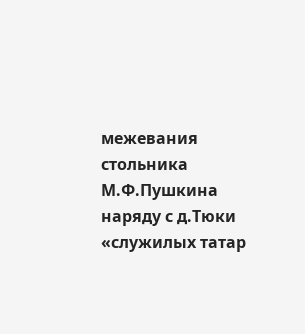межевания стольника М.Ф.Пушкина наряду с д.Тюки «служилых татар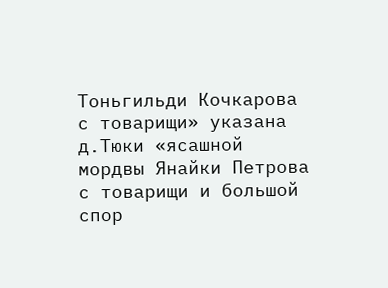Тоньгильди Кочкарова с товарищи» указана д.Тюки «ясашной мордвы Янайки Петрова с товарищи и большой спор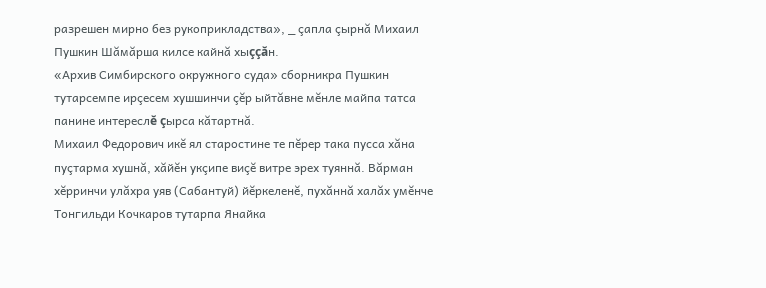разрешен мирно без рукоприкладства», _ çапла çырнă Михаил Пушкин Шăмăрша килсе кайнă хыççăн.
«Архив Симбирского окружного суда» сборникра Пушкин тутарсемпе ирçесем хушшинчи çĕр ыйтăвне мĕнле майпа татса панине интереслĕ çырса кăтартнă.
Михаил Федорович икĕ ял старостине те пĕрер така пусса хăна пуçтарма хушнă, хăйĕн укçипе виçĕ витре эрех туяннă. Вăрман хĕрринчи улăхра уяв (Сабантуй) йĕркеленĕ, пухăннă халăх умĕнче Тонгильди Кочкаров тутарпа Янайка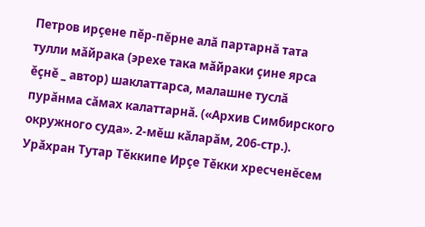Петров ирçене пĕр-пĕрне алă партарнă тата тулли мăйрака (эрехе така мăйраки çине ярса ĕçнĕ _ автор) шаклаттарса, малашне туслă пурăнма сăмах калаттарнă. («Архив Симбирского окружного суда». 2-мĕш кăларăм, 206-стр.). Урăхран Тутар Тĕккипе Ирçе Тĕкки хресченĕсем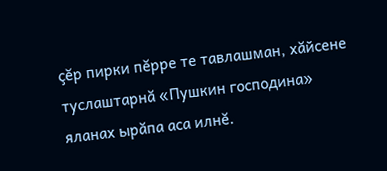çĕр пирки пĕрре те тавлашман, хăйсене туслаштарнă «Пушкин господина» яланах ырăпа аса илнĕ.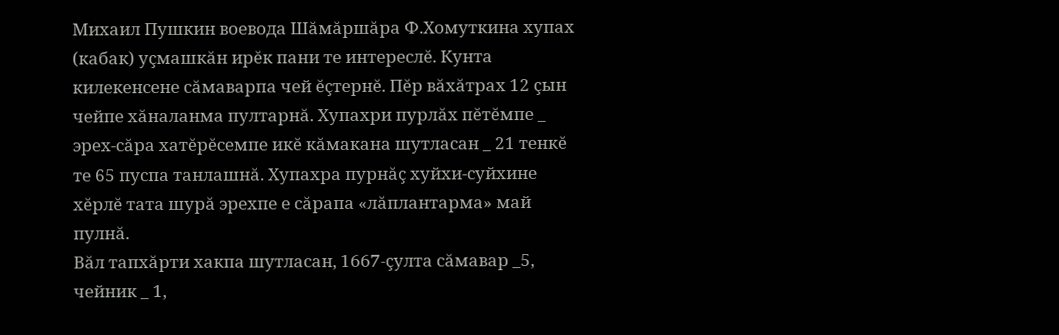Михаил Пушкин воевода Шăмăршăра Ф.Хомуткина хупах (кабак) уçмашкăн ирĕк пани те интереслĕ. Кунта килекенсене сăмаварпа чей ĕçтернĕ. Пĕр вăхăтрах 12 çын чейпе хăналанма пултарнă. Хупахри пурлăх пĕтĕмпе _ эрех-сăра хатĕрĕсемпе икĕ кăмакана шутласан _ 21 тенкĕ те 65 пуспа танлашнă. Хупахра пурнăç хуйхи-суйхине хĕрлĕ тата шурă эрехпе е сăрапа «лăплантарма» май пулнă.
Вăл тапхăрти хакпа шутласан, 1667-çулта сăмавар _5, чейник _ 1,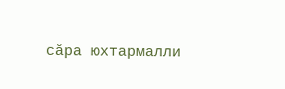сăра юхтармалли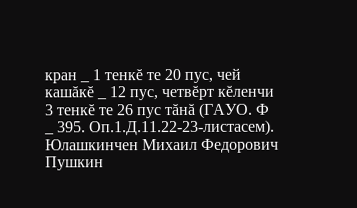кран _ 1 тенкĕ те 20 пус, чей кашăкĕ _ 12 пус, четвĕрт кĕленчи 3 тенкĕ те 26 пус тăнă (ГАУО. Ф _ 395. Оп.1.Д.11.22-23-листасем).
Юлашкинчен Михаил Федорович Пушкин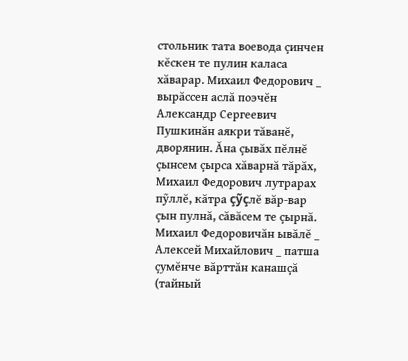стольник тата воевода çинчен кĕскен те пулин каласа хăварар. Михаил Федорович _ вырăссен аслă поэчĕн Александр Сергеевич Пушкинăн аякри тăванĕ, дворянин. Ăна çывăх пĕлнĕ çынсем çырса хăварнă тăрăх, Михаил Федорович лутрарах пỹллĕ, кăтра çỹçлĕ вăр-вар çын пулнă, сăвăсем те çырнă.
Михаил Федоровичăн ывăлĕ _ Алексей Михайлович _ патша çумĕнче вăрттăн канашçă (тайный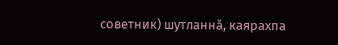советник) шутланнă, каярахпа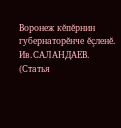Воронеж кĕпĕрнин губернаторĕнче ĕçленĕ.
Ив.САЛАНДАЕВ. (Статья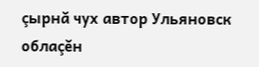çырнă чух автор Ульяновск облаçĕн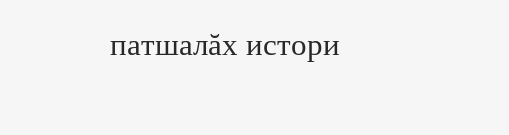патшалăх истори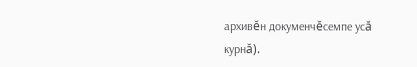архивĕн докуменчĕсемпе усă курнă).